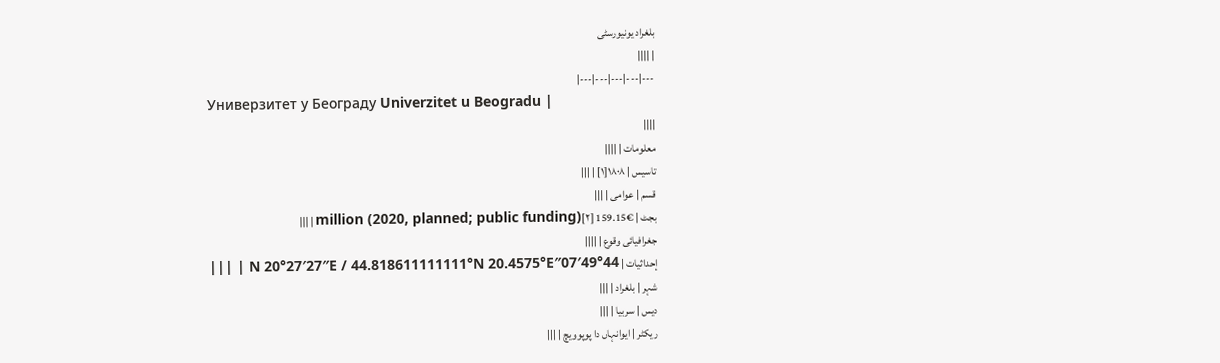بلغراد یونیورسٹی
| ||||
---|---|---|---|---|
Универзитет у Београду Univerzitet u Beogradu |
||||
معلومات | ||||
تاسيس | ۱۸۰۸[۱] | |||
قسم | عوامی | |||
بجٹ | €159.15 million (2020, planned; public funding)[۲] | |||
جغرافیائی وقوع | ||||
إحداثيات | 44°49′07″N 20°27′27″E / 44.818611111111°N 20.4575°E | |||
شہر | بلغراد | |||
دیس | سربیا | |||
ریکٹر | ایوانہاں دا پوپوویچ | |||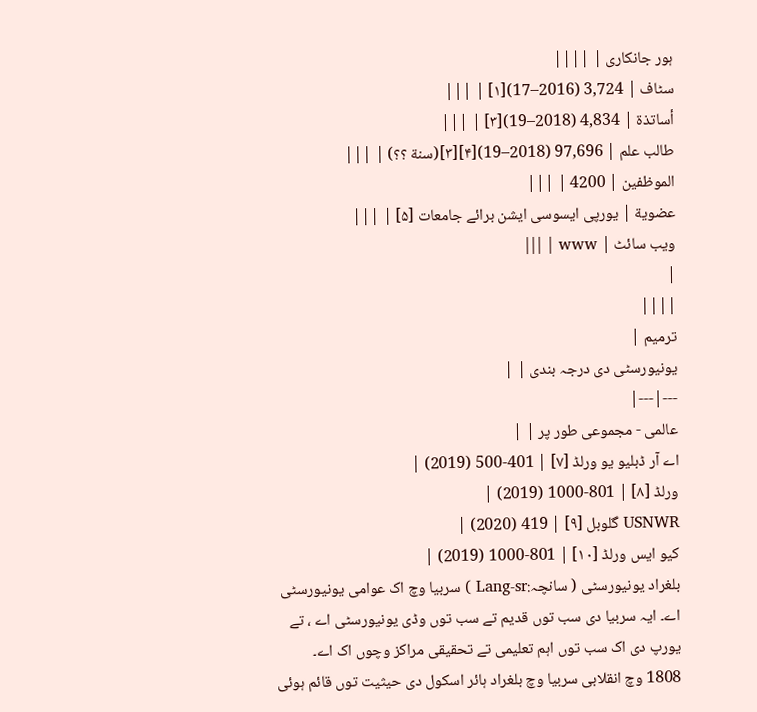ہور جانکاری | ||||
سٹاف | 3,724 (2016–17)[۱] | |||
أساتذة | 4,834 (2018–19)[۳] | |||
طالب علم | 97,696 (2018–19)[۴][۳](سنة ؟؟) | |||
الموظفين | 4200 | |||
عضوية | یورپی ایسوسی ایشن برائے جامعات [۵] | |||
ویب سائٹ | www | |||
|
||||
ترمیم |
یونیورسٹی دی درجہ بندی | |
---|---|
عالمی - مجموعی طور پر | |
اے آر ڈبلیو یو ورلڈ [۷] | 401-500 (2019) |
ورلڈ [۸] | 801-1000 (2019) |
USNWR گلوبل [۹] | 419 (2020) |
کیو ایس ورلڈ [۱۰] | 801-1000 (2019) |
بلغراد یونیورسٹی ( سانچہ:Lang-sr ) سربیا وچ اک عوامی یونیورسٹی اے۔ ایہ سربیا دی سب توں قدیم تے سب توں وڈی یونیورسٹی اے ، تے یورپ دی اک سب توں اہم تعلیمی تے تحقیقی مراکز وچوں اک اے۔
1808 وچ انقلابی سربیا وچ بلغراد ہائر اسکول دی حیثیت توں قائم ہوئی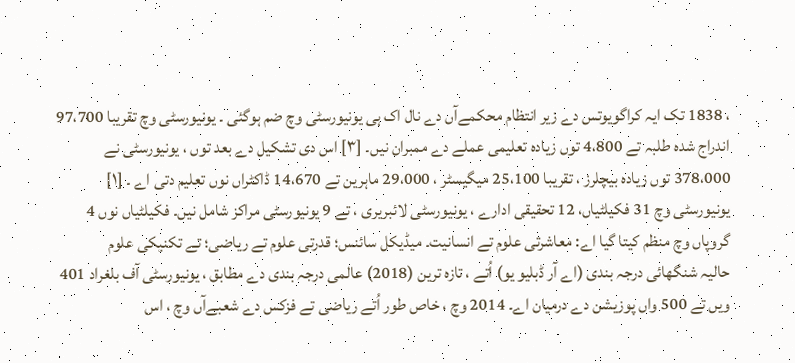، 1838 تک ایہ کراگویوتس دے زیر انتظام محکمےآں دے نال اک ہی یونیورسٹی وچ ضم ہوگئی ۔ یونیورسٹی وچ تقریبا 97،700 اندراج شدہ طلبہ تے 4،800 توں زیادہ تعلیمی عملے دے ممبران نيں۔ [۳] اس دی تشکیل دے بعد توں ، یونیورسٹی نے 378،000 توں زیادہ بیچلرز ، تقریبا 25،100 میگیسٹر ، 29،000 ماہرین تے 14،670 ڈاکٹراں نوں تعلیم دتی اے ۔ [۱] یونیورسٹی وچ 31 فکیلٹیاں، 12 تحقیقی ادارے ، یونیورسٹی لائبریری ، تے 9 یونیورسٹی مراکز شامل نيں۔ فکیلٹیاں نوں 4 گروپاں وچ منظم کيتا گیا اے: معاشرتی علوم تے انسانیت۔ میڈیکل سائنس؛ قدرتی علوم تے ریاضی؛ تے تکنیکی علوم
حالیہ شنگھائی درجہ بندی (اے آر ڈبلیو یو) اُتے ، تازہ ترین (2018) عالمی درجہ بندی دے مطابق ، یونیورسٹی آف بلغراد 401 ويں تے 500 واں پوزیشن دے درمیان اے۔ 2014 وچ ، خاص طور اُتے ریاضی تے فزکس دے شعبےآں وچ ، اس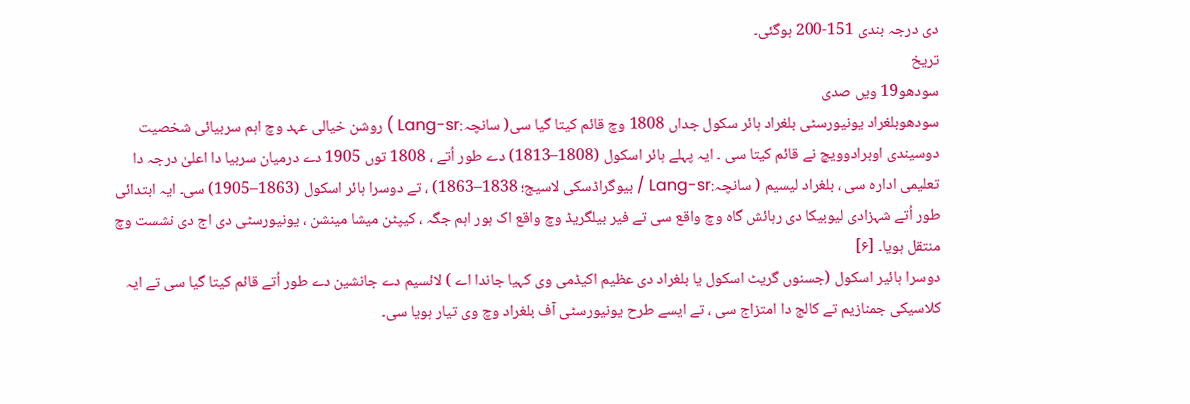دی درجہ بندی 151-200 ہوگئی۔
تریخ
سودھو19 ويں صدی
سودھوبلغراد یونیورسٹی بلغراد ہائر سکول جداں 1808 وچ قائم کيتا گیا سی( سانچہ:Lang-sr ) روشن خیالی عہد وچ اہم سربیائی شخصیت دوسیندی اوبرادوویچ نے قائم کيتا سی ۔ ایہ پہلے ہائر اسکول (1808–1813) دے طور اُتے ، 1808 توں 1905 دے درمیان سربیا دا اعلیٰ درجہ دا تعلیمی ادارہ سی ، بلغراد لیسیم ( سانچہ:Lang-sr / بیوگراڈسکی لاسیج؛ 1838–1863) ، تے دوسرا ہائر اسکول (1863–1905) سی۔ ایہ ابتدائی طور اُتے شہزادی لیوبیکا دی رہائش گاہ وچ واقع سی تے فیر بیلگریڈ وچ واقع اک ہور اہم جگہ ، کیپٹن میشا مینشن ، یونیورسٹی دی اج دی نشست وچ منتقل ہويا۔ [۶]
دوسرا ہائیر اسکول (جسنوں گریٹ اسکول یا بلغراد دی عظیم اکیڈمی وی کہیا جاندا اے ) لائسیم دے جانشین دے طور اُتے قائم کيتا گیا سی تے ایہ کلاسیکی جمنازیم تے کالج دا امتزاج سی ، تے ايسے طرح یونیورسٹی آف بلغراد وچ وی تیار ہويا سی۔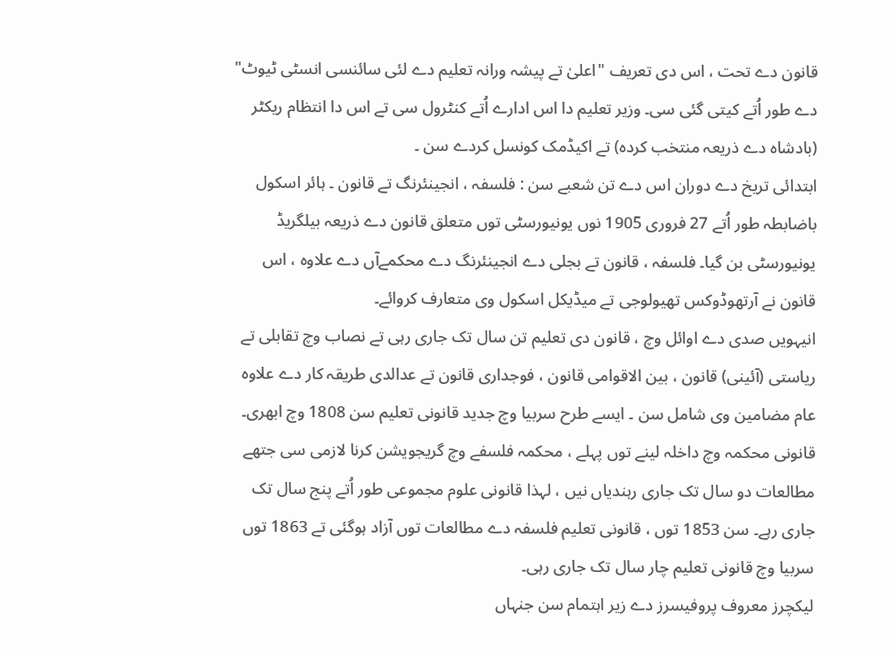قانون دے تحت ، اس دی تعریف "اعلیٰ تے پیشہ ورانہ تعلیم دے لئی سائنسی انسٹی ٹیوٹ" دے طور اُتے کيتی گئی سی۔ وزیر تعلیم دا اس ادارے اُتے کنٹرول سی تے اس دا انتظام ریکٹر (بادشاہ دے ذریعہ منتخب کردہ) تے اکیڈمک کونسل کردے سن ۔
ابتدائی تریخ دے دوران اس دے تن شعبے سن : فلسفہ ، انجینئرنگ تے قانون ۔ ہائر اسکول باضابطہ طور اُتے 27 فروری 1905 نوں یونیورسٹی توں متعلق قانون دے ذریعہ بیلگریڈ یونیورسٹی بن گیا۔ فلسفہ ، قانون تے بجلی دے انجینئرنگ دے محکمےآں دے علاوہ ، اس قانون نے آرتھوڈوکس تھیولوجی تے میڈیکل اسکول وی متعارف کروائے۔
انیہويں صدی دے اوائل وچ ، قانون دی تعلیم تن سال تک جاری رہی تے نصاب وچ تقابلی تے ریاستی (آئینی) قانون ، بین الاقوامی قانون ، فوجداری قانون تے عدالدی طریقہ کار دے علاوہ عام مضامین وی شامل سن ۔ ايسے طرح سربیا وچ جدید قانونی تعلیم سن 1808 وچ ابھری۔ قانونی محکمہ وچ داخلہ لینے توں پہلے ، محکمہ فلسفے وچ گریجویشن کرنا لازمی سی جتھے مطالعات دو سال تک جاری رہندیاں نيں ، لہذا قانونی علوم مجموعی طور اُتے پنج سال تک جاری رہے۔ سن 1853 توں ، قانونی تعلیم فلسفہ دے مطالعات توں آزاد ہوگئی تے 1863 توں سربیا وچ قانونی تعلیم چار سال تک جاری رہی۔
لیکچرز معروف پروفیسرز دے زیر اہتمام سن جنہاں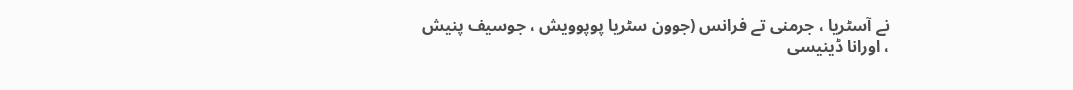نے آسٹریا ، جرمنی تے فرانس (جوون سٹریا پوپوویش ، جوسیف پنیش ، اورانا ڈینیسی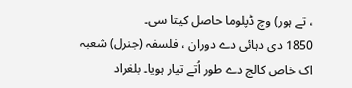، تے ہور) وچ ڈپلوما حاصل کيتا سی۔
1850 دی دہائی دے دوران ، فلسفہ (جنرل) شعبہ اک خاص کالج دے طور اُتے تیار ہويا۔ بلغراد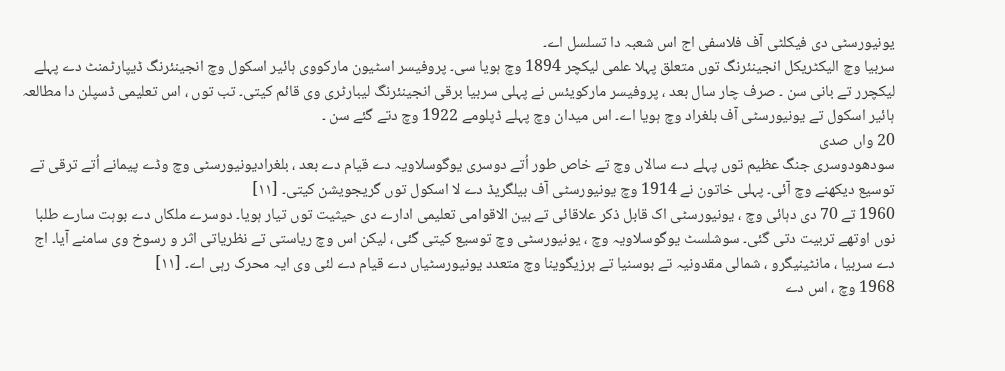یونیورسٹی دی فیکلٹی آف فلاسفی اج اس شعبہ دا تسلسل اے۔
سربیا وچ الیکٹریکل انجینئرنگ توں متعلق پہلا علمی لیکچر 1894 وچ ہويا سی۔ پروفیسر اسٹیون مارکووی ہائیر اسکول وچ انجینئرنگ ڈیپارٹمنٹ دے پہلے لیکچرر تے بانی سن ۔ صرف چار سال بعد ، پروفیسر مارکویئس نے پہلی سربیا برقی انجینئرنگ لیبارٹری وی قائم کيتی۔ تب توں ، اس تعلیمی ڈسپلن دا مطالعہ ہائیر اسکول تے یونیورسٹی آف بلغراد وچ ہويا اے۔ اس میدان وچ پہلے ڈپلومے 1922 وچ دتے گئے سن ۔
20 واں صدی
سودھودوسری جنگ عظیم توں پہلے دے سالاں وچ تے خاص طور اُتے دوسری یوگوسلاویہ دے قیام دے بعد ، بلغرادیونیورسٹی وچ وڈے پیمانے اُتے ترقی تے توسیع دیکھنے وچ آئی۔ پہلی خاتون نے 1914 وچ یونیورسٹی آف بیلگریڈ دے لا اسکول توں گریجویشن کيتی۔ [۱۱]
1960 تے 70 دی دہائی وچ ، یونیورسٹی اک قابل ذکر علاقائی تے بین الاقوامی تعلیمی ادارے دی حیثیت توں تیار ہويا۔ دوسرے ملکاں دے بوہت سارے طلبا نوں اوتھے تربیت دتی گئی۔ سوشلسٹ یوگوسلاویہ وچ ، یونیورسٹی وچ توسیع کيتی گئی ، لیکن اس وچ ریاستی تے نظریاتی اثر و رسوخ وی سامنے آیا۔ اج دے سربیا ، مانٹینیگرو ، شمالی مقدونیہ تے بوسنیا تے ہرزیگوینا وچ متعدد یونیورسٹیاں دے قیام دے لئی وی ایہ محرک رہی اے۔ [۱۱]
1968 وچ ، اس دے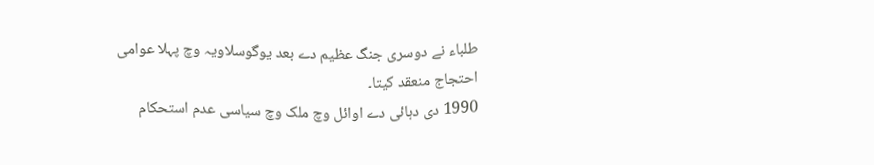طلباء نے دوسری جنگ عظیم دے بعد یوگوسلاویہ وچ پہلا عوامی احتجاج منعقد کيتا۔
1990 دی دہائی دے اوائل وچ ملک وچ سیاسی عدم استحکام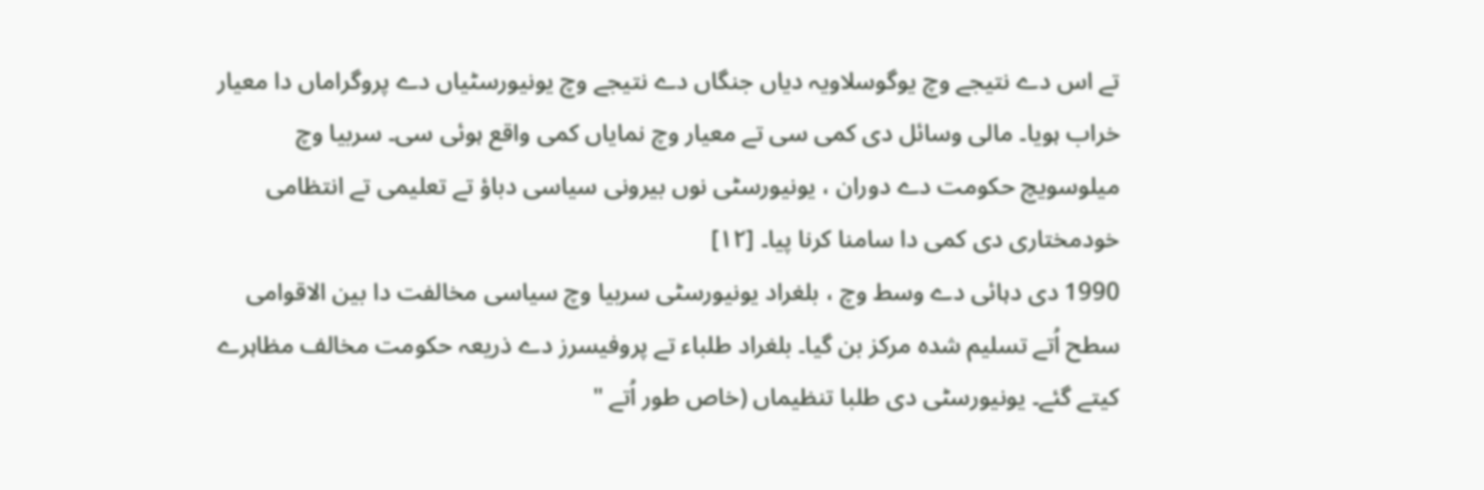تے اس دے نتیجے وچ یوگوسلاویہ دیاں جنگاں دے نتیجے وچ یونیورسٹیاں دے پروگراماں دا معیار خراب ہويا۔ مالی وسائل دی کمی سی تے معیار وچ نمایاں کمی واقع ہوئی سی۔ سربیا وچ میلوسویچ حکومت دے دوران ، یونیورسٹی نوں بیرونی سیاسی دباؤ تے تعلیمی تے انتظامی خودمختاری دی کمی دا سامنا کرنا پيا۔ [۱۲]
1990 دی دہائی دے وسط وچ ، بلغراد یونیورسٹی سربیا وچ سیاسی مخالفت دا بین الاقوامی سطح اُتے تسلیم شدہ مرکز بن گیا۔ بلغراد طلباء تے پروفیسرز دے ذریعہ حکومت مخالف مظاہرے کیتے گئے۔ یونیورسٹی دی طلبا تنظیماں (خاص طور اُتے "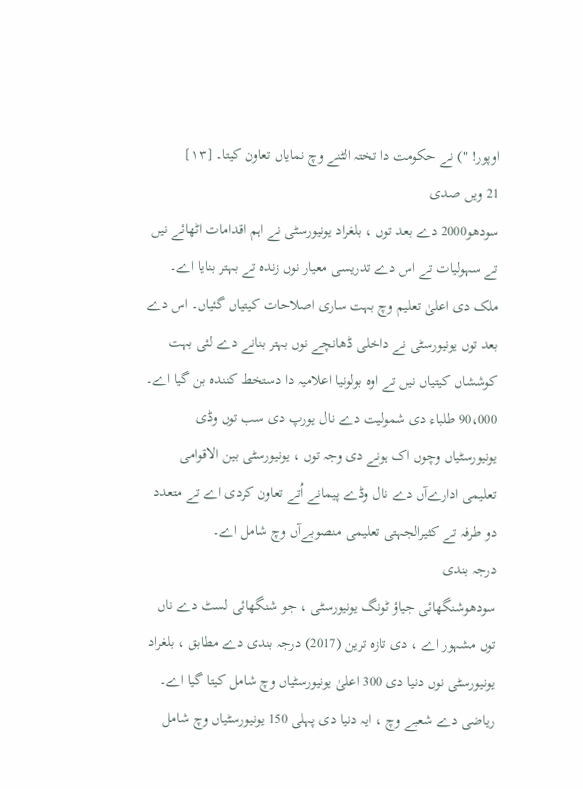اوپور! ") نے حکومت دا تختہ الٹنے وچ نمایاں تعاون کيتا۔ [۱۳]
21 ويں صدی
سودھو2000 دے بعد توں ، بلغراد یونیورسٹی نے اہم اقدامات اٹھائے نيں تے سہولیات تے اس دے تدریسی معیار نوں زندہ تے بہتر بنایا اے۔ ملک دی اعلیٰ تعلیم وچ بہت ساری اصلاحات کيتیاں گئیاں۔ اس دے بعد توں یونیورسٹی نے داخلی ڈھانچے نوں بہتر بنانے دے لئی بہت کوششاں کيتیاں نيں تے اوہ بولونیا اعلامیہ دا دستخط کنندہ بن گیا اے۔ 90،000 طلباء دی شمولیت دے نال یورپ دی سب توں وڈی یونیورسٹیاں وچوں اک ہونے دی وجہ توں ، یونیورسٹی بین الاقوامی تعلیمی ادارےآں دے نال وڈے پیمانے اُتے تعاون کردی اے تے متعدد دو طرفہ تے کثیرالجہتی تعلیمی منصوبےآں وچ شامل اے۔
درجہ بندی
سودھوشنگھائی جیاؤ ٹونگ یونیورسٹی ، جو شنگھائی لسٹ دے ناں توں مشہور اے ، دی تازہ ترین (2017) درجہ بندی دے مطابق ، بلغراد یونیورسٹی نوں دنیا دی 300 اعلیٰ یونیورسٹیاں وچ شامل کيتا گیا اے۔ ریاضی دے شعبے وچ ، ایہ دنیا دی پہلی 150 یونیورسٹیاں وچ شامل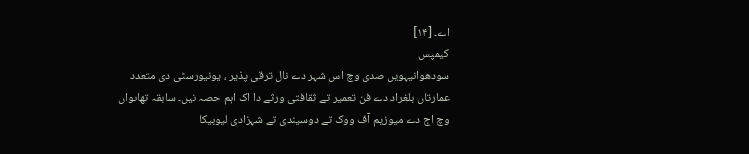اے۔ [۱۴]
کیمپس
سودھوانیہويں صدی وچ اس شہر دے نال ترقی پذیر ، یونیورسٹی دی متعدد عمارتاں بلغراد دے فن تعمیر تے ثقافتی ورثے دا اک اہم حصہ نيں۔ سابقہ تھاںواں وچ اج دے میوزیم آف ووک تے دوسیندی تے شہزادی لیوبیکا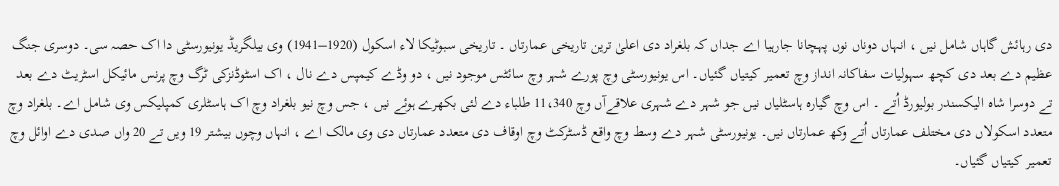دی رہائش گاہاں شامل نيں ، انہاں دوناں نوں پہچانا جارہیا اے جداں کہ بلغراد دی اعلیٰ ترین تاریخی عمارتاں ۔ تاریخی سبوٹیکا لاء اسکول (1920–1941) وی بیلگریڈ یونیورسٹی دا اک حصہ سی۔ دوسری جنگ عظیم دے بعد دی کچھ سہولیات سفاکانہ انداز وچ تعمیر کيتیاں گئیاں۔ اس یونیورسٹی وچ پورے شہر وچ سائٹس موجود نيں ، دو وڈے کیمپس دے نال ، اک اسٹوڈنزکی ٹرگ وچ پرنس مائیکل اسٹریٹ دے بعد تے دوسرا شاہ الیکسندر بولیورڈ اُتے ۔ اس وچ گیارہ ہاسٹلیاں نيں جو شہر دے شہری علاقےآں وچ 11،340 طلباء دے لئی بکھرے ہوئے نيں ، جس وچ نیو بلغراد وچ اک ہاسٹلری کمپلیکس وی شامل اے۔ بلغراد وچ متعدد اسکولاں دی مختلف عمارتاں اُتے وکھ عمارتاں نيں۔ یونیورسٹی شہر دے وسط وچ واقع ڈسٹرکٹ وچ اوقاف دی متعدد عمارتاں دی وی مالک اے ، انہاں وچوں بیشتر 19 ويں تے 20 واں صدی دے اوائل وچ تعمیر کيتیاں گئیاں۔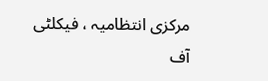مرکزی انتظامیہ ، فیکلٹی آف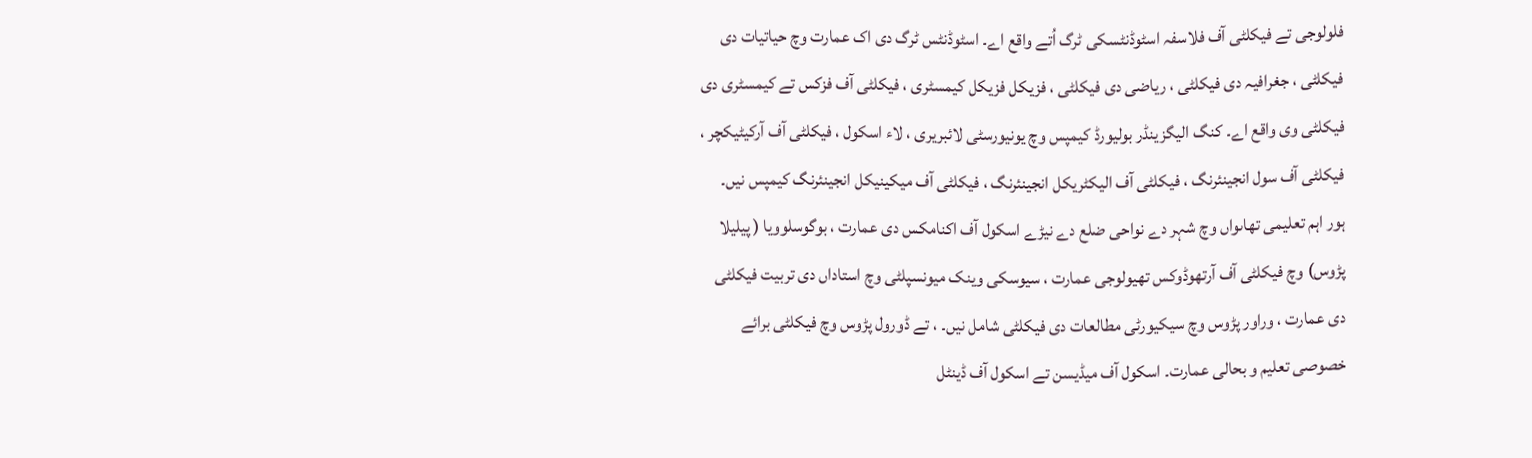فلولوجی تے فیکلٹی آف فلاسفہ اسٹوڈنٹسکی ٹرگ اُتے واقع اے۔ اسٹوڈنٹس ٹرگ دی اک عمارت وچ حیاتیات دی فیکلٹی ، جغرافیہ دی فیکلٹی ، ریاضی دی فیکلٹی ، فزیکل فزیکل کیمسٹری ، فیکلٹی آف فزکس تے کیمسٹری دی فیکلٹی وی واقع اے۔ کنگ الیگزینڈر بولیورڈ کیمپس وچ یونیورسٹی لائبریری ، لاء اسکول ، فیکلٹی آف آرکیٹیکچر ، فیکلٹی آف سول انجینئرنگ ، فیکلٹی آف الیکٹریکل انجینئرنگ ، فیکلٹی آف میکینیکل انجینئرنگ کیمپس نيں۔
ہور اہم تعلیمی تھاںواں وچ شہر دے نواحی ضلع دے نیڑے اسکول آف اکنامکس دی عمارت ، بوگوسلوویا ( پیلیلا پڑوس) وچ فیکلٹی آف آرتھوڈوکس تھیولوجی عمارت ، سیوسکی وینک میونسپلٹی وچ استاداں دی تربیت فیکلٹی دی عمارت ، وراور پڑوس وچ سیکیورٹی مطالعات دی فیکلٹی شامل نيں۔ ، تے ڈورول پڑوس وچ فیکلٹی برائے خصوصی تعلیم و بحالی عمارت۔ اسکول آف میڈیسن تے اسکول آف ڈینٹل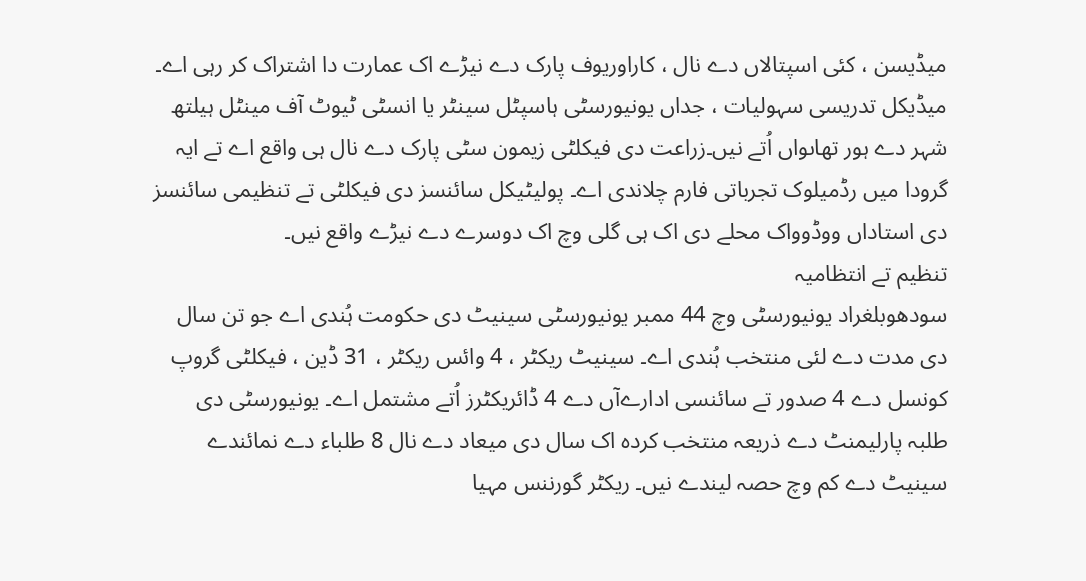میڈیسن ، کئی اسپتالاں دے نال ، کاراوریوف پارک دے نیڑے اک عمارت دا اشتراک کر رہی اے۔ میڈیکل تدریسی سہولیات ، جداں یونیورسٹی ہاسپٹل سینٹر یا انسٹی ٹیوٹ آف مینٹل ہیلتھ شہر دے ہور تھاںواں اُتے نيں۔زراعت دی فیکلٹی زیمون سٹی پارک دے نال ہی واقع اے تے ایہ گرودا ميں رڈمیلوک تجرباتی فارم چلاندی اے۔ پولیٹیکل سائنسز دی فیکلٹی تے تنظیمی سائنسز دی استاداں ووڈوواک محلے دی اک ہی گلی وچ اک دوسرے دے نیڑے واقع نيں۔
تنظیم تے انتظامیہ
سودھوبلغراد یونیورسٹی وچ 44 ممبر یونیورسٹی سینیٹ دی حکومت ہُندی اے جو تن سال دی مدت دے لئی منتخب ہُندی اے۔ سینیٹ ریکٹر ، 4 وائس ریکٹر ، 31 ڈین ، فیکلٹی گروپ کونسل دے 4 صدور تے سائنسی ادارےآں دے 4 ڈائریکٹرز اُتے مشتمل اے۔ یونیورسٹی دی طلبہ پارلیمنٹ دے ذریعہ منتخب کردہ اک سال دی میعاد دے نال 8 طلباء دے نمائندے سینیٹ دے کم وچ حصہ لیندے نيں۔ ریکٹر گورننس مہیا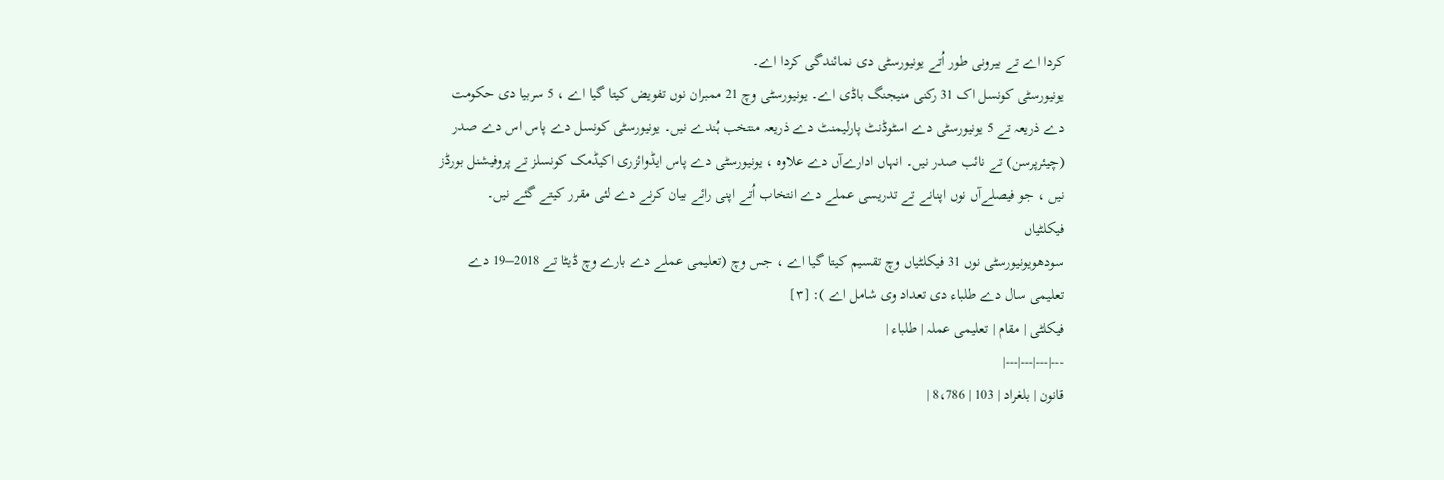کردا اے تے بیرونی طور اُتے یونیورسٹی دی نمائندگی کردا اے۔
یونیورسٹی کونسل اک 31 رکنی منیجنگ باڈی اے۔ یونیورسٹی وچ 21 ممبران نوں تفویض کيتا گیا اے ، 5 سربیا دی حکومت دے ذریعہ تے 5 یونیورسٹی دے اسٹوڈنٹ پارلیمنٹ دے ذریعہ منتخب ہُندے نيں۔ یونیورسٹی کونسل دے پاس اس دے صدر (چیئرپرسن) تے نائب صدر نيں۔ انہاں ادارےآں دے علاوہ ، یونیورسٹی دے پاس ایڈوائزری اکیڈمک کونسلز تے پروفیشنل بورڈز نيں ، جو فیصلےآں نوں اپنانے تے تدریسی عملے دے انتخاب اُتے اپنی رائے بیان کرنے دے لئی مقرر کیتے گئے نيں۔
فیکلٹیاں
سودھویونیورسٹی نوں 31 فیکلٹیاں وچ تقسیم کيتا گیا اے ، جس وچ (تعلیمی عملے دے بارے وچ ڈیٹا تے 2018–19 دے تعلیمی سال دے طلباء دی تعداد وی شامل اے ): [۳]
فیکلٹی | مقام | تعلیمی عملہ | طلباء |
---|---|---|---|
قانون | بلغراد | 103 | 8،786 |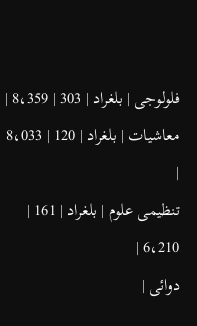فلولوجی | بلغراد | 303 | 8،359 |
معاشیات | بلغراد | 120 | 8،033 |
تنظیمی علوم | بلغراد | 161 | 6،210 |
دوائی |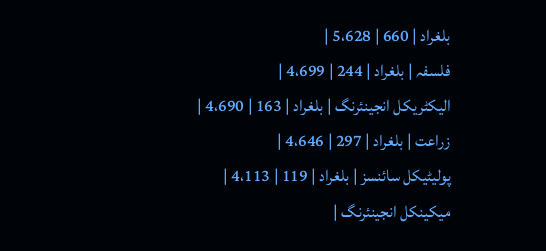بلغراد | 660 | 5،628 |
فلسفہ | بلغراد | 244 | 4،699 |
الیکٹریکل انجینئرنگ | بلغراد | 163 | 4،690 |
زراعت | بلغراد | 297 | 4،646 |
پولیٹیکل سائنسز | بلغراد | 119 | 4،113 |
میکینکل انجینئرنگ |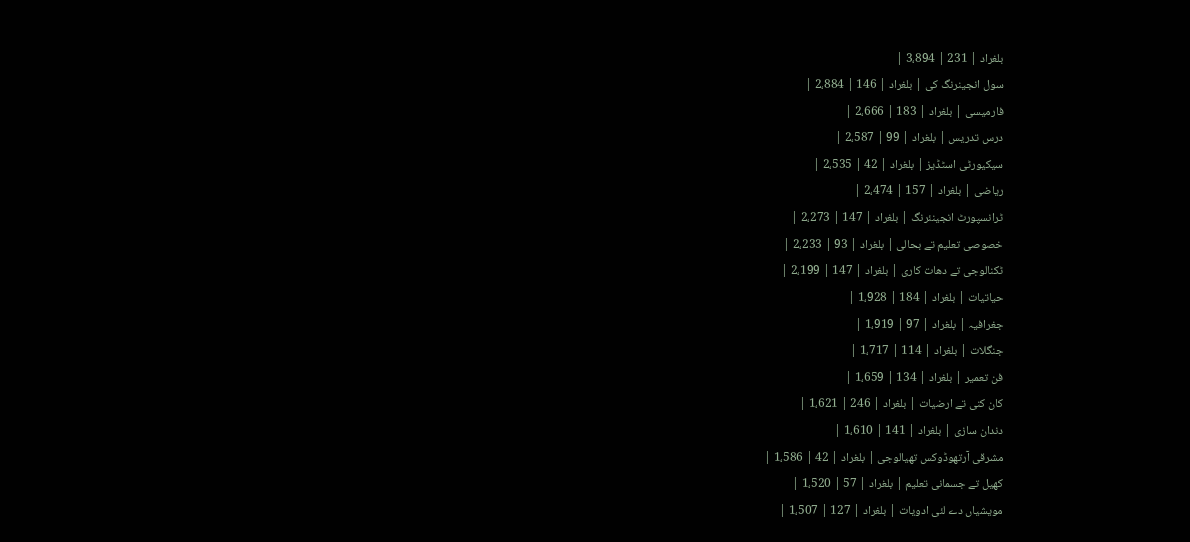بلغراد | 231 | 3،894 |
سول انجینرنگ کی | بلغراد | 146 | 2،884 |
فارمیسی | بلغراد | 183 | 2،666 |
درس تدریس | بلغراد | 99 | 2،587 |
سیکیورٹی اسٹڈیز | بلغراد | 42 | 2،535 |
ریاضی | بلغراد | 157 | 2،474 |
ٹرانسپورٹ انجینئرنگ | بلغراد | 147 | 2،273 |
خصوصی تعلیم تے بحالی | بلغراد | 93 | 2،233 |
ٹکنالوجی تے دھات کاری | بلغراد | 147 | 2،199 |
حیاتیات | بلغراد | 184 | 1،928 |
جغرافیہ | بلغراد | 97 | 1،919 |
جنگلات | بلغراد | 114 | 1،717 |
فن تعمیر | بلغراد | 134 | 1،659 |
کان کنی تے ارضیات | بلغراد | 246 | 1،621 |
دندان سازی | بلغراد | 141 | 1،610 |
مشرقی آرتھوڈوکس تھیالوجی | بلغراد | 42 | 1،586 |
کھیل تے جسمانی تعلیم | بلغراد | 57 | 1،520 |
مویشیاں دے لئی ادویات | بلغراد | 127 | 1،507 |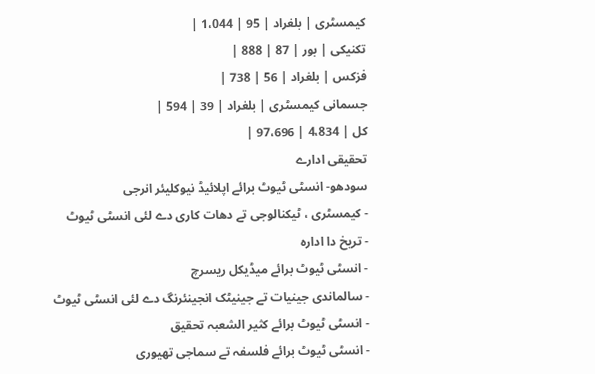کیمسٹری | بلغراد | 95 | 1،044 |
تکنیکی | بور | 87 | 888 |
فزکس | بلغراد | 56 | 738 |
جسمانی کیمسٹری | بلغراد | 39 | 594 |
کل | 4،834 | 97،696 |
تحقیقی ادارے
سودھو- انسٹی ٹیوٹ برائے اپلائیڈ نیوکلیئر انرجی
- کیمسٹری ، ٹیکنالوجی تے دھات کاری دے لئی انسٹی ٹیوٹ
- تریخ دا ادارہ
- انسٹی ٹیوٹ برائے میڈیکل ریسرچ
- سالماندی جینیات تے جینیٹک انجینئرنگ دے لئی انسٹی ٹیوٹ
- انسٹی ٹیوٹ برائے کثیر الشعبہ تحقیق
- انسٹی ٹیوٹ برائے فلسفہ تے سماجی تھیوری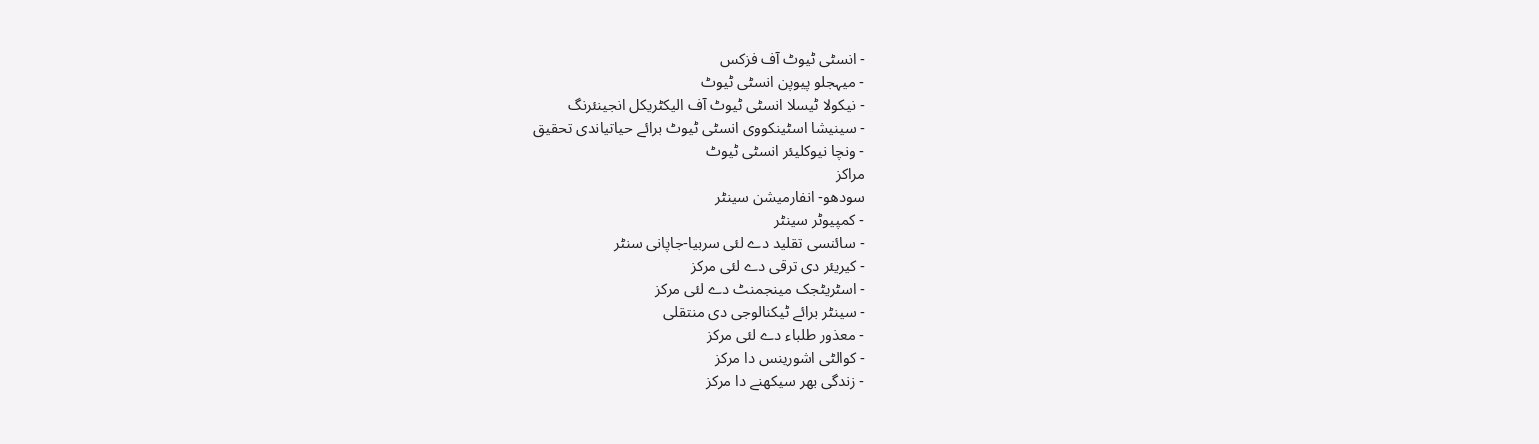- انسٹی ٹیوٹ آف فزکس
- میہجلو پیوپن انسٹی ٹیوٹ
- نیکولا ٹیسلا انسٹی ٹیوٹ آف الیکٹریکل انجینئرنگ
- سینیشا اسٹینکووی انسٹی ٹیوٹ برائے حیاتیاندی تحقیق
- ونچا نیوکلیئر انسٹی ٹیوٹ
مراکز
سودھو- انفارمیشن سینٹر
- کمپیوٹر سینٹر
- سائنسی تقلید دے لئی سربیا-جاپانی سنٹر
- کیریئر دی ترقی دے لئی مرکز
- اسٹریٹجک مینجمنٹ دے لئی مرکز
- سینٹر برائے ٹیکنالوجی دی منتقلی
- معذور طلباء دے لئی مرکز
- کوالٹی اشورینس دا مرکز
- زندگی بھر سیکھنے دا مرکز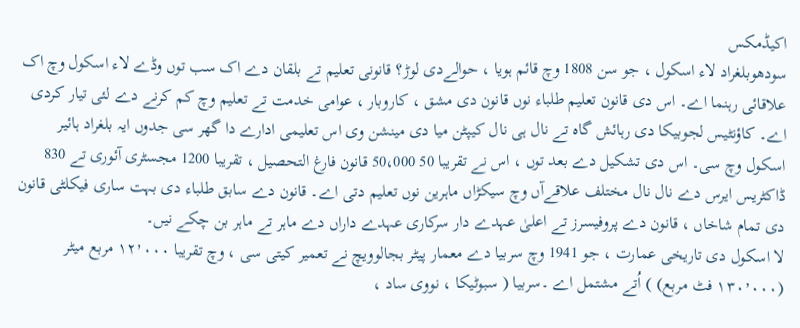اکیڈمکس
سودھوبلغراد لاء اسکول ، جو سن 1808 وچ قائم ہويا ، حوالےدی لوڑ؟ قانونی تعلیم تے بلقان دے اک سب توں وڈے لاء اسکول وچ اک علاقائی رہنما اے۔ اس دی قانون تعلیم طلباء نوں قانون دی مشق ، کاروبار ، عوامی خدمت تے تعلیم وچ کم کرنے دے لئی تیار کردی اے۔ کاؤنٹیس لجوبیکا دی رہائش گاہ تے نال ہی نال کیپٹن میا دی مینشن وی اس تعلیمی ادارے دا گھر سی جدوں ایہ بلغراد ہائیر اسکول وچ سی۔ اس دی تشکیل دے بعد توں ، اس نے تقریبا 50 50،000 قانون فارغ التحصیل ، تقریبا 1200 مجسٹری آئوری تے 830 ڈاکٹریس ایرس دے نال نال مختلف علاقےآں وچ سیکڑاں ماہرین نوں تعلیم دتی اے۔ قانون دے سابق طلباء دی بہت ساری فیکلٹی قانون دی تمام شاخاں ، قانون دے پروفیسرز تے اعلیٰ عہدے دار سرکاری عہدے داراں دے ماہر تے ماہر بن چکے نيں۔
لا اسکول دی تاریخی عمارت ، جو 1941 وچ سربیا دے معمار پیٹر بجالوویچ نے تعمیر کيتی سی ، وچ تقریبا ۱۲٬۰۰۰ مربع میٹر (۱۳۰٬۰۰۰ فٹ مربع) ) اُتے مشتمل اے ۔سربیا ( سبوٹیکا ، نووی ساد ،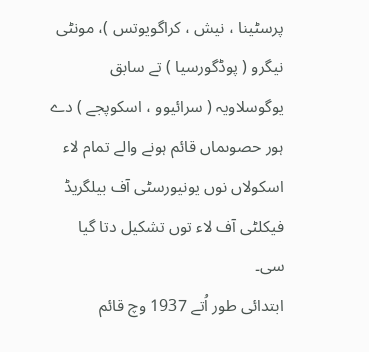پرسٹینا ، نیش ، کراگویوتس )، مونٹی نیگرو ( پوڈگورسیا ) تے سابق یوگوسلاویہ ( سرائیوو ، اسکوپجے ) دے ہور حصوںماں قائم ہونے والے تمام لاء اسکولاں نوں یونیورسٹی آف بیلگریڈ فیکلٹی آف لاء توں تشکیل دتا گیا سی۔
ابتدائی طور اُتے 1937 وچ قائم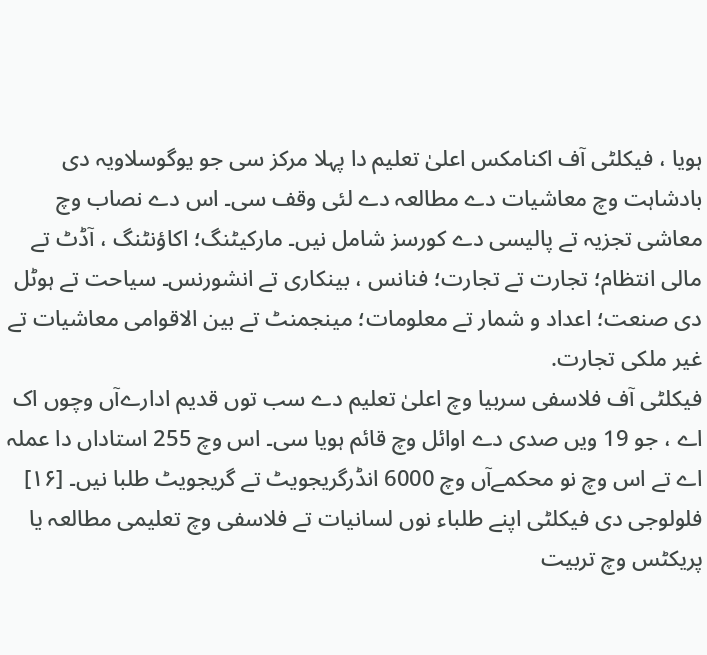ہويا ، فیکلٹی آف اکنامکس اعلیٰ تعلیم دا پہلا مرکز سی جو یوگوسلاویہ دی بادشاہت وچ معاشیات دے مطالعہ دے لئی وقف سی۔ اس دے نصاب وچ معاشی تجزیہ تے پالیسی دے کورسز شامل نيں۔ مارکیٹنگ؛ اکاؤنٹنگ ، آڈٹ تے مالی انتظام؛ تجارت تے تجارت؛ فنانس ، بینکاری تے انشورنس۔ سیاحت تے ہوٹل دی صنعت؛ اعداد و شمار تے معلومات؛ مینجمنٹ تے بین الاقوامی معاشیات تے غیر ملکی تجارت.
فیکلٹی آف فلاسفی سربیا وچ اعلیٰ تعلیم دے سب توں قدیم ادارےآں وچوں اک اے ، جو 19 ويں صدی دے اوائل وچ قائم ہويا سی۔ اس وچ 255 استاداں دا عملہ اے تے اس وچ نو محکمےآں وچ 6000 انڈرگریجویٹ تے گریجویٹ طلبا نيں۔ [۱۶]
فلولوجی دی فیکلٹی اپنے طلباء نوں لسانیات تے فلاسفی وچ تعلیمی مطالعہ یا پریکٹس وچ تربیت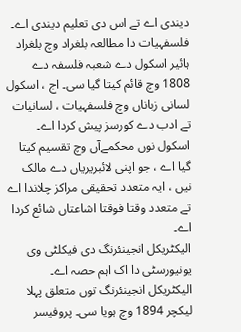دیندی اے تے اس دی تعلیم دیندی اے۔ فلسفہیات دا مطالعہ بلغراد وچ بلغراد ہائیر اسکول دے شعبہ فلسفہ دے 1808 وچ قائم کيتا گیا سی۔ اج ، اسکول لسانی زباناں وچ فلسفہیات ، لسانیات تے ادب دے کورسز پیش کردا اے۔ اسکول نوں محکمےآں وچ تقسیم کيتا گیا اے ، جو اپنی لائبریریاں دے مالک نيں ، ایہ متعدد تحقیقی مراکز چلاندا اے تے متعدد وقتا فوقتا اشاعتاں شائع کردا اے۔
الیکٹریکل انجینئرنگ دی فیکلٹی وی یونیورسٹی دا اک اہم حصہ اے۔ الیکٹریکل انجینئرنگ توں متعلق پہلا لیکچر 1894 وچ ہويا سی۔ پروفیسر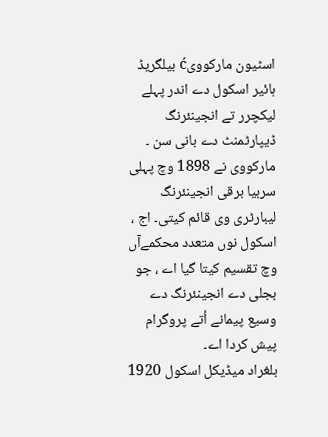اسٹیون مارکوویć بیلگریڈ ہائیر اسکول دے اندر پہلے لیکچرر تے انجینئرنگ ڈیپارٹمنٹ دے بانی سن ۔ مارکووی نے 1898 وچ پہلی سربیا برقی انجینئرنگ لیبارٹری وی قائم کيتی۔ اج ، اسکول نوں متعدد محکمےآں وچ تقسیم کيتا گیا اے ، جو بجلی دے انجینئرنگ دے وسیع پیمانے اُتے پروگرام پیش کردا اے۔
بلغراد میڈیکل اسکول 1920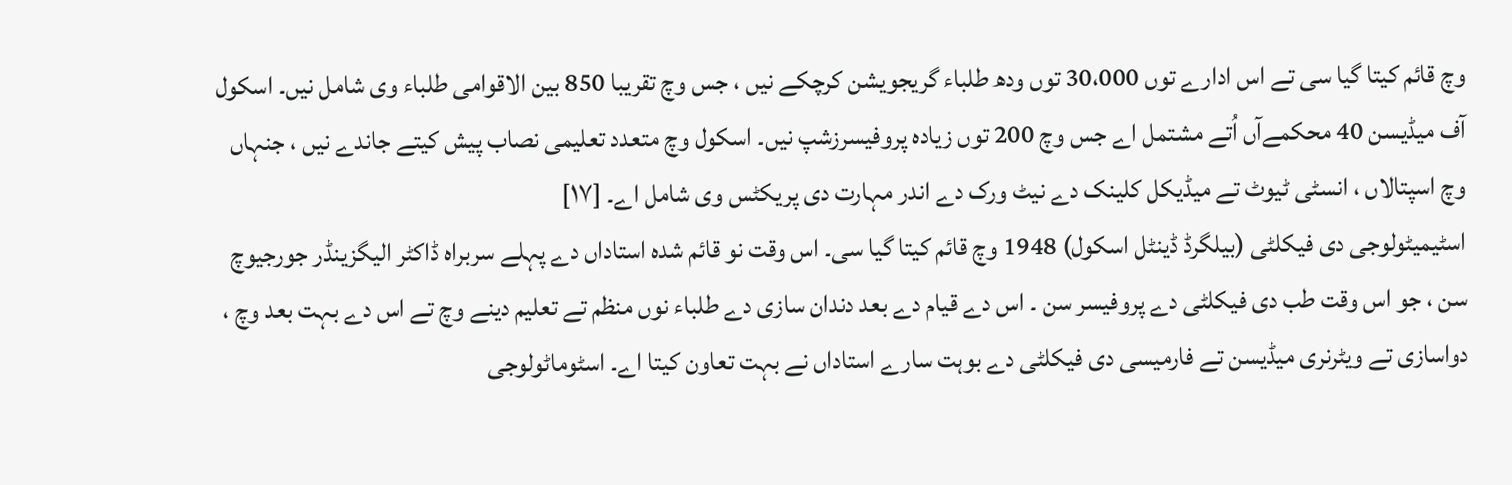وچ قائم کيتا گیا سی تے اس ادارے توں 30،000 توں ودھ طلباء گریجویشن کرچکے نيں ، جس وچ تقریبا 850 بین الاقوامی طلباء وی شامل نيں۔ اسکول آف میڈیسن 40 محکمےآں اُتے مشتمل اے جس وچ 200 توں زیادہ پروفیسرزشپ نيں۔ اسکول وچ متعدد تعلیمی نصاب پیش کیتے جاندے نيں ، جنہاں وچ اسپتالاں ، انسٹی ٹیوٹ تے میڈیکل کلینک دے نیٹ ورک دے اندر مہارت دی پریکٹس وی شامل اے۔ [۱۷]
اسٹیمیٹولوجی دی فیکلٹی (بیلگرڈ ڈینٹل اسکول) 1948 وچ قائم کيتا گیا سی۔ اس وقت نو قائم شدہ استاداں دے پہلے سربراہ ڈاکٹر الیگزینڈر جورجیوچ سن ، جو اس وقت طب دی فیکلٹی دے پروفیسر سن ۔ اس دے قیام دے بعد دندان سازی دے طلباء نوں منظم تے تعلیم دینے وچ تے اس دے بہت بعد وچ ، دواسازی تے ویٹرنری میڈیسن تے فارمیسی دی فیکلٹی دے بوہت سارے استاداں نے بہت تعاون کيتا اے۔ اسٹوماٹولوجی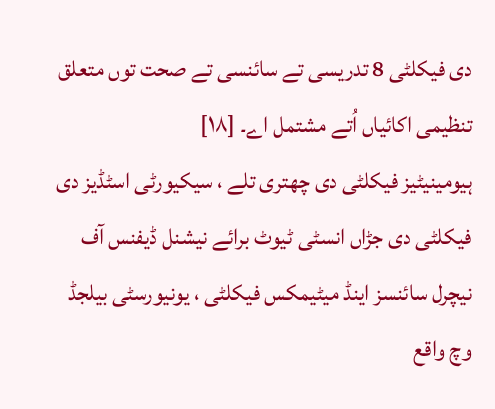دی فیکلٹی 8 تدریسی تے سائنسی تے صحت توں متعلق تنظیمی اکائیاں اُتے مشتمل اے۔ [۱۸]
ہیومینیٹیز فیکلٹی دی چھتری تلے ، سیکیورٹی اسٹڈیز دی فیکلٹی دی جڑاں انسٹی ٹیوٹ برائے نیشنل ڈیفنس آف نیچرل سائنسز اینڈ میٹیمکس فیکلٹی ، یونیورسٹی بیلجڈ وچ واقع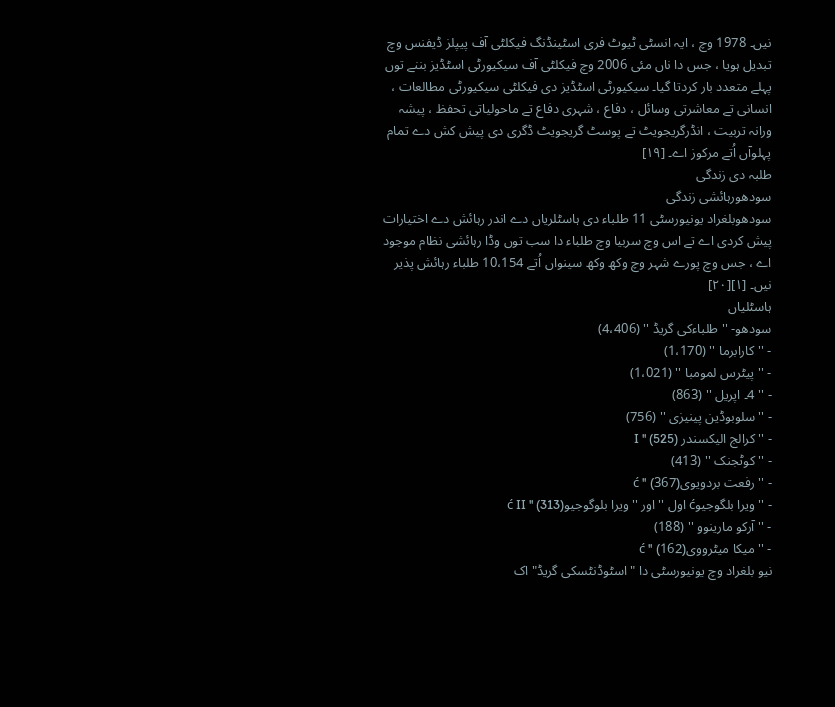نيں۔ 1978 وچ ، ایہ انسٹی ٹیوٹ فری اسٹینڈنگ فیکلٹی آف پیپلز ڈیفنس وچ تبدیل ہويا ، جس دا ناں مئی 2006 وچ فیکلٹی آف سیکیورٹی اسٹڈیز بننے توں پہلے متعدد بار کردتا گیا۔ سیکیورٹی اسٹڈیز دی فیکلٹی سیکیورٹی مطالعات ، انسانی تے معاشرتی وسائل ، دفاع ، شہری دفاع تے ماحولیاتی تحفظ ، پیشہ ورانہ تربیت ، انڈرگریجویٹ تے پوسٹ گریجویٹ ڈگری دی پیش کش دے تمام پہلوآں اُتے مرکوز اے۔ [۱۹]
طلبہ دی زندگی
سودھورہائشی زندگی
سودھوبلغراد یونیورسٹی 11 طلباء دی ہاسٹلریاں دے اندر رہائش دے اختیارات پیش کردی اے تے اس وچ سربیا وچ طلباء دا سب توں وڈا رہائشی نظام موجود اے ، جس وچ پورے شہر وچ وکھ وکھ سینواں اُتے 10،154 طلباء رہائش پذیر نيں۔ [۱][۲۰]
ہاسٹلیاں
سودھو- '' طلباءکی گریڈ '' (4،406)
- '' کارابرما '' (1،170)
- '' پیٹرس لمومبا '' (1،021)
- '' 4۔ اپریل '' (863)
- '' سلوبوڈین پینیزی '' (756)
- '' کرالج الیکسندر I '' (525)
- '' کوٹجنک '' (413)
- '' رفعت بردویویć '' (367)
- '' ویرا بلگوجیوć اول '' اور '' ویرا بلوگوجیوć II '' (313)
- '' آرکو مارینوو '' (188)
- '' میکا میٹروویć '' (162)
نیو بلغراد وچ یونیورسٹی دا "اسٹوڈنٹسکی گریڈ" اک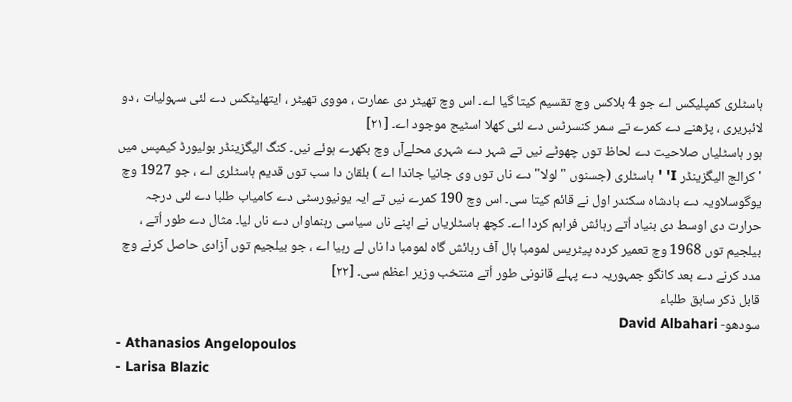ہاسٹلری کمپلیکس اے جو 4 بلاکس وچ تقسیم کيتا گیا اے۔ اس وچ تھیٹر دی عمارت ، مووی تھیٹر ، ایتھلیٹکس دے لئی سہولیات ، دو لائبریری ، پڑھنے دے کمرے تے سمر کنسرٹس دے لئی کھلا اسٹیج موجود اے۔ [۲۱]
ہور ہاسٹلیاں صلاحیت دے لحاظ توں چھوٹے نيں تے شہر دے شہری محلےآں وچ بکھرے ہوئے نيں۔ کنگ الیگزینڈر بولیورڈ کیمپس میں 'کرالج الیگزینڈر I' ' ہاسٹلری (جسنوں "لولا" دے ناں توں وی جانیا جاندا اے ) بلقان دا سب توں قدیم ہاسٹلری اے ، جو 1927 وچ یوگوسلاویہ دے بادشاہ سکندر اول نے قائم کيتا سی۔ اس وچ 190 کمرے نيں تے ایہ یونیورسٹی دے کامیاب طلبا دے لئی درجہ حرارت دی اوسط دی بنیاد اُتے رہائش فراہم کردا اے۔ کچھ ہاسٹلریاں نے اپنے ناں سیاسی رہنماواں دے ناں لیا۔ مثال دے طور اُتے ، بیلجیم توں 1968 وچ تعمیر کردہ پیٹریس لمومبا ہال آف رہائش گاہ لمومبا دا ناں لے رہیا اے ، جو بیلجیم توں آزادی حاصل کرنے وچ مدد کرنے دے بعد کانگو جمہوریہ دے پہلے قانونی طور اُتے منتخب وزیر اعظم سی۔ [۲۲]
قابل ذکر سابق طلباء
سودھو- David Albahari
- Athanasios Angelopoulos
- Larisa Blazic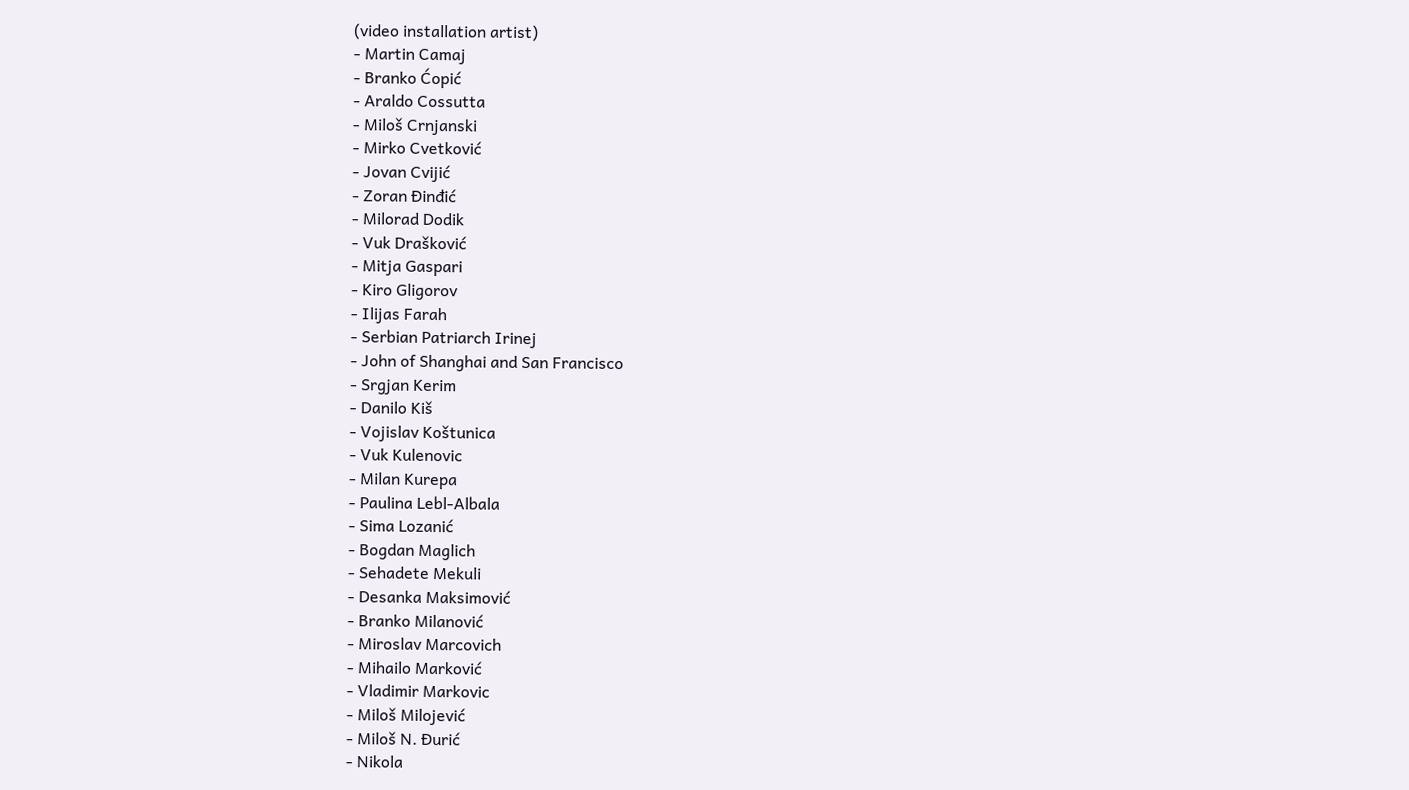(video installation artist)
- Martin Camaj
- Branko Ćopić
- Araldo Cossutta
- Miloš Crnjanski
- Mirko Cvetković
- Jovan Cvijić
- Zoran Đinđić
- Milorad Dodik
- Vuk Drašković
- Mitja Gaspari
- Kiro Gligorov
- Ilijas Farah
- Serbian Patriarch Irinej
- John of Shanghai and San Francisco
- Srgjan Kerim
- Danilo Kiš
- Vojislav Koštunica
- Vuk Kulenovic
- Milan Kurepa
- Paulina Lebl-Albala
- Sima Lozanić
- Bogdan Maglich
- Sehadete Mekuli
- Desanka Maksimović
- Branko Milanović
- Miroslav Marcovich
- Mihailo Marković
- Vladimir Markovic
- Miloš Milojević
- Miloš N. Đurić
- Nikola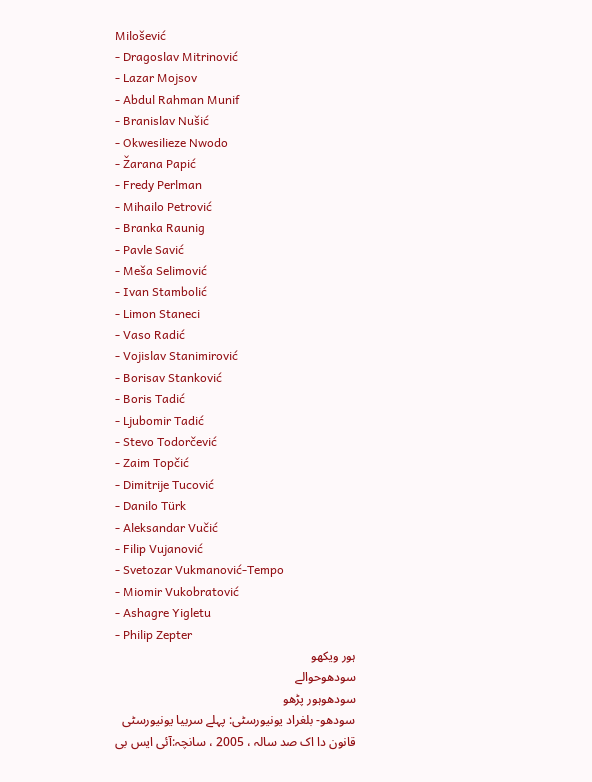Milošević
- Dragoslav Mitrinović
- Lazar Mojsov
- Abdul Rahman Munif
- Branislav Nušić
- Okwesilieze Nwodo
- Žarana Papić
- Fredy Perlman
- Mihailo Petrović
- Branka Raunig
- Pavle Savić
- Meša Selimović
- Ivan Stambolić
- Limon Staneci
- Vaso Radić
- Vojislav Stanimirović
- Borisav Stanković
- Boris Tadić
- Ljubomir Tadić
- Stevo Todorčević
- Zaim Topčić
- Dimitrije Tucović
- Danilo Türk
- Aleksandar Vučić
- Filip Vujanović
- Svetozar Vukmanović-Tempo
- Miomir Vukobratović
- Ashagre Yigletu
- Philip Zepter
ہور ویکھو
سودھوحوالے
سودھوہور پڑھو
سودھو- بلغراد یونیورسٹی: پہلے سربیا یونیورسٹی قانون دا اک صد سالہ ، 2005 ، سانچہ:آئی ایس بی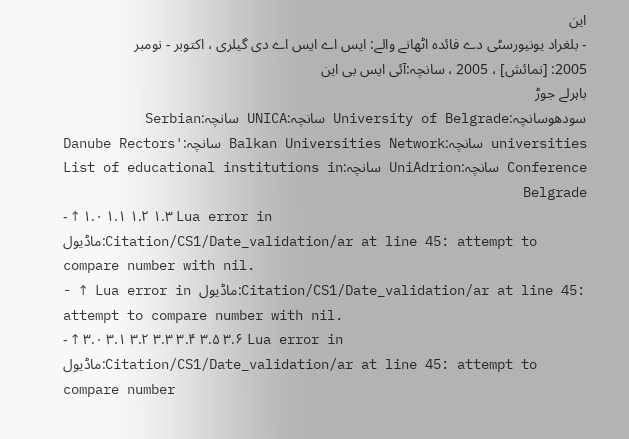این
- بلغراد یونیورسٹی دے فائدہ اٹھانے والے: ایس اے ایس اے دی گیلری ، اکتوبر - نومبر 2005: [نمائش] ، 2005 ، سانچہ:آئی ایس بی این
باہرلے جوڑ
سودھوسانچہ:University of Belgrade سانچہ:UNICA سانچہ:Serbian universities سانچہ:Balkan Universities Network سانچہ:Danube Rectors' Conference سانچہ:UniAdrion سانچہ:List of educational institutions in Belgrade
- ↑ ۱.۰ ۱.۱ ۱.۲ ۱.۳ Lua error in ماڈیول:Citation/CS1/Date_validation/ar at line 45: attempt to compare number with nil.
- ↑ Lua error in ماڈیول:Citation/CS1/Date_validation/ar at line 45: attempt to compare number with nil.
- ↑ ۳.۰ ۳.۱ ۳.۲ ۳.۳ ۳.۴ ۳.۵ ۳.۶ Lua error in ماڈیول:Citation/CS1/Date_validation/ar at line 45: attempt to compare number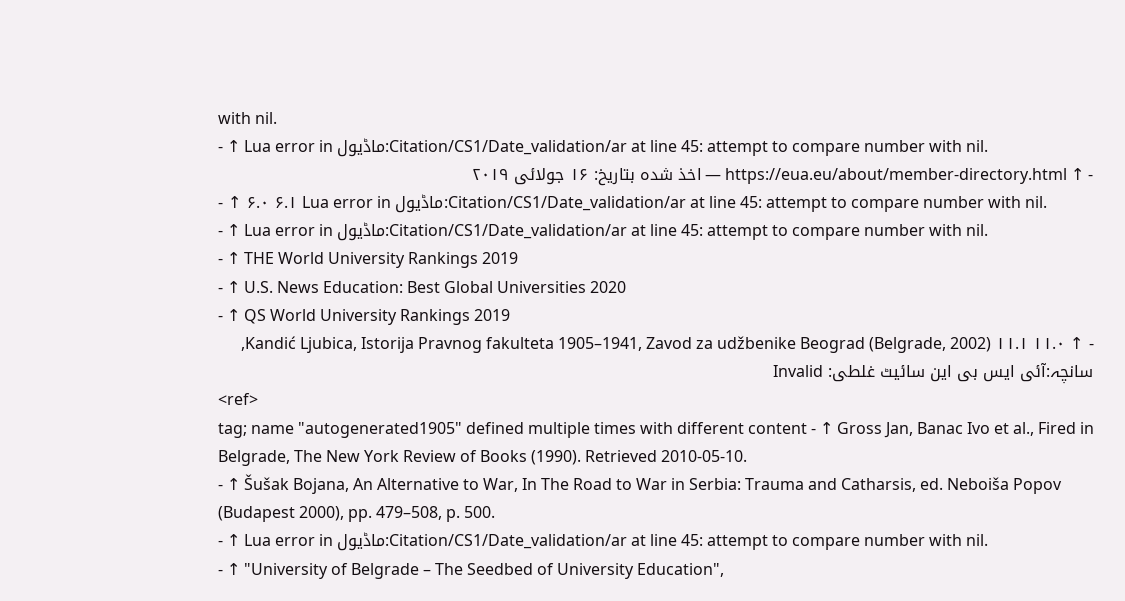with nil.
- ↑ Lua error in ماڈیول:Citation/CS1/Date_validation/ar at line 45: attempt to compare number with nil.
- ↑ https://eua.eu/about/member-directory.html — اخذ شدہ بتاریخ: ۱۶ جولائی ۲۰۱۹
- ↑ ۶.۰ ۶.۱ Lua error in ماڈیول:Citation/CS1/Date_validation/ar at line 45: attempt to compare number with nil.
- ↑ Lua error in ماڈیول:Citation/CS1/Date_validation/ar at line 45: attempt to compare number with nil.
- ↑ THE World University Rankings 2019
- ↑ U.S. News Education: Best Global Universities 2020
- ↑ QS World University Rankings 2019
- ↑ ۱۱.۰ ۱۱.۱ Kandić Ljubica, Istorija Pravnog fakulteta 1905–1941, Zavod za udžbenike Beograd (Belgrade, 2002), سانچہ:آئی ایس بی این سائیٹ غلطی: Invalid
<ref>
tag; name "autogenerated1905" defined multiple times with different content - ↑ Gross Jan, Banac Ivo et al., Fired in Belgrade, The New York Review of Books (1990). Retrieved 2010-05-10.
- ↑ Šušak Bojana, An Alternative to War, In The Road to War in Serbia: Trauma and Catharsis, ed. Neboiša Popov (Budapest 2000), pp. 479–508, p. 500.
- ↑ Lua error in ماڈیول:Citation/CS1/Date_validation/ar at line 45: attempt to compare number with nil.
- ↑ "University of Belgrade – The Seedbed of University Education",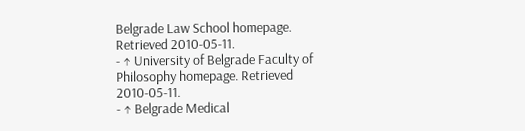Belgrade Law School homepage. Retrieved 2010-05-11.
- ↑ University of Belgrade Faculty of Philosophy homepage. Retrieved 2010-05-11.
- ↑ Belgrade Medical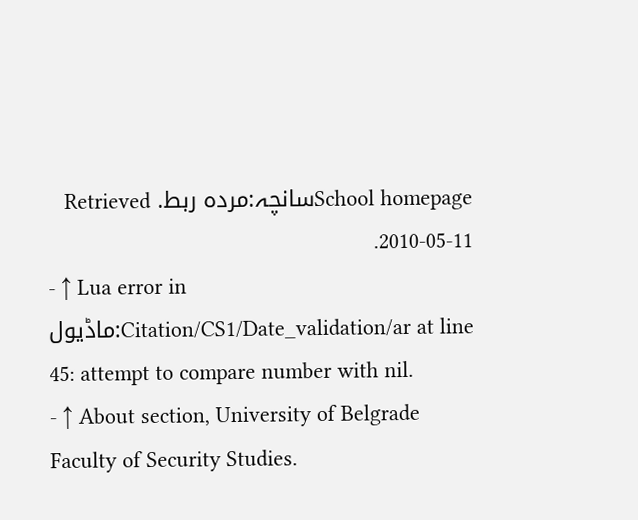School homepageسانچہ:مردہ ربط. Retrieved 2010-05-11.
- ↑ Lua error in ماڈیول:Citation/CS1/Date_validation/ar at line 45: attempt to compare number with nil.
- ↑ About section, University of Belgrade Faculty of Security Studies.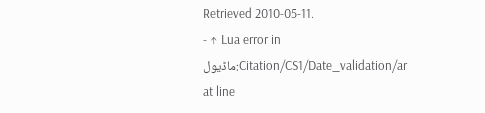Retrieved 2010-05-11.
- ↑ Lua error in ماڈیول:Citation/CS1/Date_validation/ar at line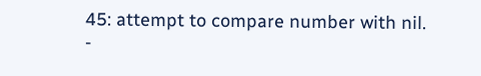45: attempt to compare number with nil.
-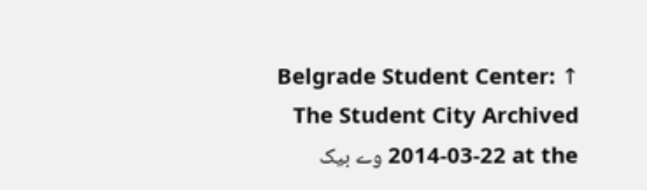↑ Belgrade Student Center: The Student City Archived 2014-03-22 at the وے بیک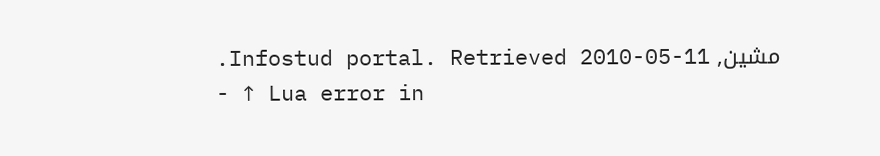مشین, Infostud portal. Retrieved 2010-05-11.
- ↑ Lua error in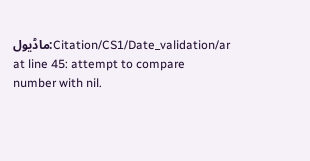ماڈیول:Citation/CS1/Date_validation/ar at line 45: attempt to compare number with nil.